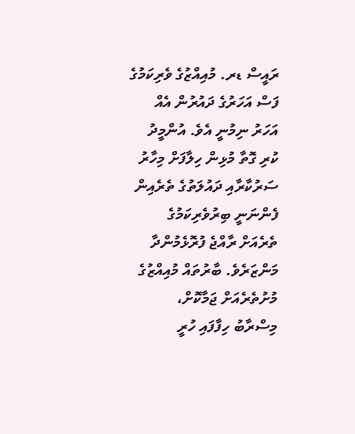ރައީސް ޑރ. މުއިއްޒުގެ ވެރިކަމުގެ ފަސް އަހަރުގެ ދައުރުން އެއް އަހަރު ނިމުނީ އެވެ. އުންމީދު ކުރި ގޮތާ މުޅިން ހިލާފަށް މިހާރު ސަރުކާރާއި ދައުލަތުގެ ތެރެއިން ފެންނަނީ ބިރުވެރިކަމުގެ ތެރެއަށް ރާއްޖެ ފުރޮޅެމުންދާ މަންޒަރެވެ. ބާރުތައް މުއިއްޒުގެ މުށުތެރެއަށް ޖަމާކޮށް، މިސްރާބު ހިފާފައި ހުރީ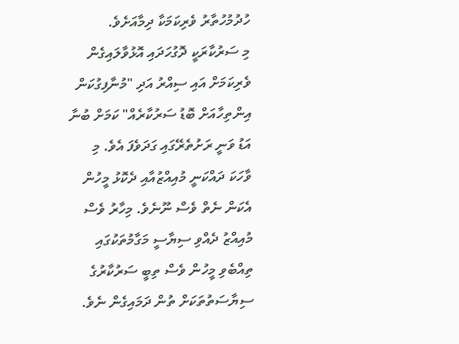ހުދުމުހުތާރު ވެރިކަމަކާ ދިމާއަށެވެ.
މި ސަރުކާރަކީ ދޮގުހަދައި އޮޅުވާލައިގެން ވެރިކަމަށް އައި ސިއްރު އަދި "މުނާފިގުކަން އިންތިހާއަށް ބޮޑު ސަރުކާރެއް" ކަމަށް ބުނާ އަޑު ވަނީ ރަށުތެރޭގައި ގަދަވެފަ އެވެ. މި ވާހަކަ ދައްކަނީ މުއިއްޒުއާއި ދެކޮޅު މީހުން އެކަން ނެތް ވެސް ނޫނެވެ. މިހާރު ވެސް މުއިއްޒު ދެއްވި ސިޔާސީ މަގާމުތަކުގައި ތިއްބެވި މީހުން ވެސް ތިބީ ސަރުކާރުގެ ސިޔާސަތުތަކަށް ތުން ދަމައިގެން ނެވެ.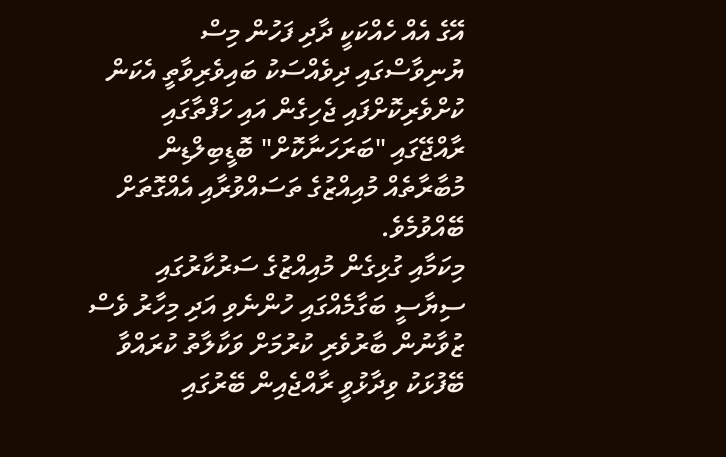އޭގެ އެއް ހެއްކަކީ ދާދި ފަހުން މިސް ޔުނިވާސްގައި ދިވެއްސަކު ބައިވެރިވާތީ އެކަން ކުށްވެރިކޮށްފައި ޖެހިގެން އައި ހަފްތާގައި ރާއްޖޭގައި "ބަރަހަނާކޮށް" ބޮޑީބިލްޑިން މުބާރާތެއް މުއިއްޒުގެ ތަސައްވުރާއި އެއްގޮތަށް ބޭއްވުމެވެ.
މިކަމާއި ގުޅިގެން މުއިއްޒުގެ ސަރުކާރުގައި ސިޔާސީ ބަގާމެއްގައި ހުންނެވި އަދި މިހާރު ވެސް ޒުވާނުން ބާރުވެރި ކުރުމަށް ވަކާލާތު ކުރައްވާ ބޭފުޅަކު ވިދާޅުވީ ރާއްޖެއިން ބޭރުގައި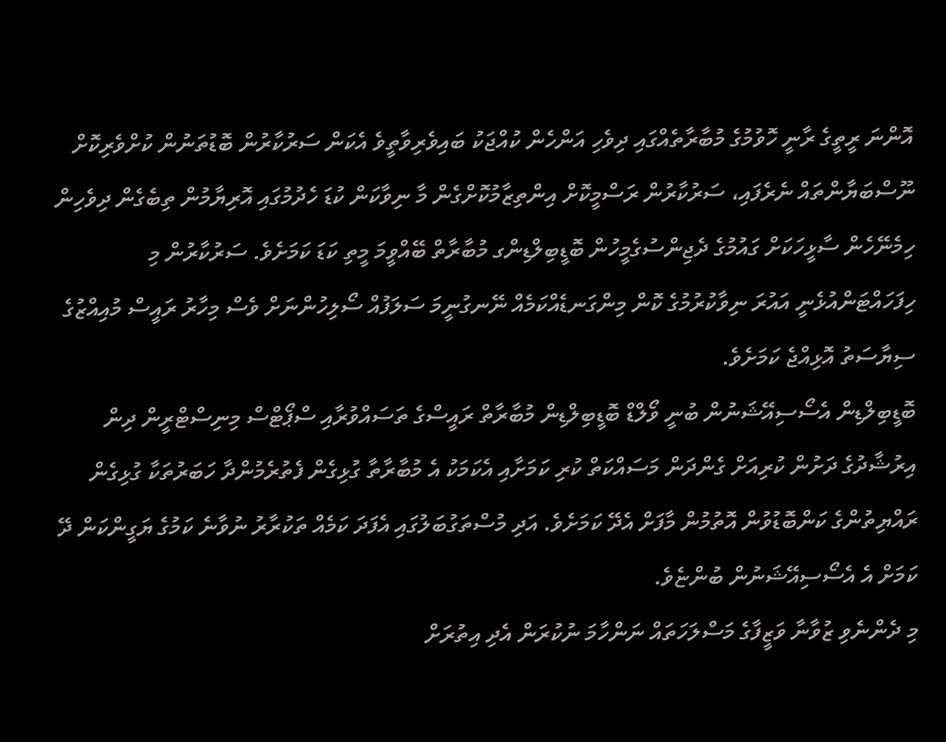އޮންނަ ރީތީގެ ރާނީ ހޮވުމުގެ މުބާރާތެއްގައި ދިވެހި އަންހެން ކުއްޖަކު ބައިވެރިވާތީވެ އެކަން ސަރުކާރުން ބޮޑުތަނުން ކުށްވެރިކޮށް ނޫސްބަޔާންތައް ނެރެފައި، ސަރުކާރުން ރަސްމީކޮށް އިންތިޒާމުކޮށްގެން މާ ނިވާކަން ކުޑަ ހެދުމުގައި އޮރިޔާމުން ތިބެގެން ދިވެހިން ހިމެނޭހެން ސާޅީހަކަށް ގައުމުގެ ދެޖިންސުގެމީހުން ބޮޑީބިލްޑިންގ މުބާރާތް ބޭއްވީމަ މީތި ކަޑަ ކަމަށެވެ. ސަރުކާރުން މި ހިފަހައްޓަންއުޅެނީ އައުރަ ނިވާކުރުމުގެ ކޮން މިންގަނޑެއްކަމެއް ނޭނގުނީމަ ސަލަފުއް ސޯލިހުންނަށް ވެސް މިހާރު ރައީސް މުއިއްޒުގެ ސިޔާސަތު އޮޅިއްޖެ ކަމަށެވެ.
ބޮޑީބިލްޑިން އެސޯސިއޭޝަނުން ބުނީ ވޯލްޑް ބޮޑީބިލްޑިން މުބާރާތް ރައީސްގެ ތަސައްވުރާއި ސްޕޯޓްސް މިނިސްޓްރީން ދިން އިރުޝާދުގެ ދަށުން ކުރިއަށް ގެންދަން މަސައްކަތް ކުރި ކަމަށާއި އެކަމަކު އެ މުބާރާތާ ގުޅިގެން ފެތުރެމުންދާ ހަބަރުތަކާ ގުޅިގެން ރައްޔިތުންގެ ކަންބޮޑުވުން އޮތުމުން މާފަށް އެދޭ ކަމަށެވެ. އަދި މުސްތަގުބަލުގައި އެފަދަ ކަމެއް ތަކުރާރު ނުވާނެ ކަމުގެ ޔަގީންކަން ދޭ ކަމަށް އެ އެސޯސިއޭޝަނުން ބުންޏެވެ.
މި ދެންނެވި ޒުވާނާ ވަޒީފާގެ މަސްލަހަތައް ނަންހާމަ ނުކުރަން އެދި އިތުރަށް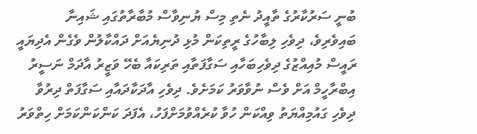ބުނީ ސަރުކާރުގެ ތާއީދު ނެތި މިސް ޔުނިވާސް މުބާރާތުގައި ޝައިނާ ބައިވެރިވެ، ދިވެހި ލިބާހުގެ ރީތިކަން މުޅި ދުނިޔެއަށް ދައްކާލުން ވެގެން އެދިޔައީ ރައީސް މުއިއްޒުގެ ދިވެހިބަހާއި ސަގާފަތާއި ތަރިކައާ ބެހޭ ވަޒީރު އާދަމް ނަސީރު އިބްރާހީމް އަށް ވެސް ނުވާވަރު ކަމަށެވެ. ދިވެހި އާދަކާދައާއި ސަގާފަތް ދިރުވާ ދިވެހި ގައުމިއްޔަތު ވިއްކަން ހުވާ ކުރެއްވުމަށްފަހު، އެފަދަ ކަންކަންކަމަށް ހިތްވަރު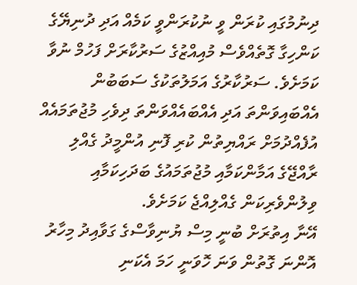ދިނުމުގައި ކުރަން ވީ ނުކުރަންވީ ކަމެއް އަދި ދުނިޔޭގެ ކަންހިގާ ގޮތެއްވެސް މުއިއްޒުގެ ސަރުކާރަށް ފަހުމް ނުވާ ކަމަށެވެ. ސަރުކާރުގެ އަމަލުތަކުގެ ސަބަބުން އެއްބައިވަންތަ އަދި އެއްބައެއްވަންތަ ދިވެހި މުޖުތަމައެއް އުފެއްދުމަށް ރައްޔިތުން ކުރި ފޮނި އުންމީދު ގެއްލި ރާއްޖޭގެ އަމާންކަމާއި މުޖުތަމައުގެ ބަދަހިކަމާއި ވިލުންވެރިކަން ގެއްލިއްޖެ ކަމަށެވެ.
އޭނާ އިތުރަށް ބުނީ މިސް ޔުނިވާސްގެ ގަވާއިދު މިހާރު އޮންނަ ގޮތުން ވަނަ ހޮވަނީ ހަމަ އެކަނި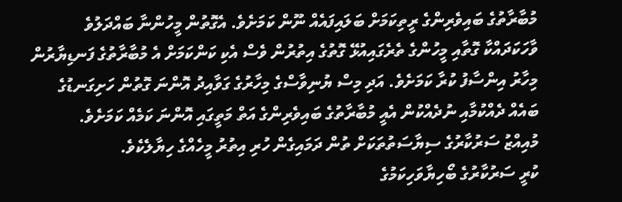މުބާރާތުގެ ބައިވެރިންގެ ރީތިކަމަށް ބަލައިފައެއް ނޫން ކަމަށެވެ. އެގޮތުން މީހުންނާ ބައްދަލުވެ ވާހަކަދައްކާ ގޮތާއި މީހުންގެ ތެރެގައިއުޅޭ ގޮތުގެ އިތުރުން ވެސް އެކި ކަންކަމަށް އެ މުބާރާތުގެ ފަނޑިޔާރުން މިހާރު އިންސާފު ކުރާ ކަމަށެވެ. އަދި މިސް ޔުނިވާސްގެ މިހާރުގެ ގަވާއިދު އޮންނަ ގޮތުން ހަށިގަނޑުގެ ބައެއް ދެއްކުމާއި ނުދެއްކުން އެއީ މުބާރާތުގެ ބައިވެރިންގެ އަތް މަތީގައި އޮންނަ ކަމެއް ކަމަށެވެ.
މުއިއްޒު ސަރުކާރުގެ ސިޔާސަތުތަކަށް ތުން ދަމައިގެން ހުރި އިތުރު މީހެއްގެ ހިޔާލެކެވެ.
ކުރީ ސަރުކާރުގެ ބޯހިޔާވަހިކަމުގެ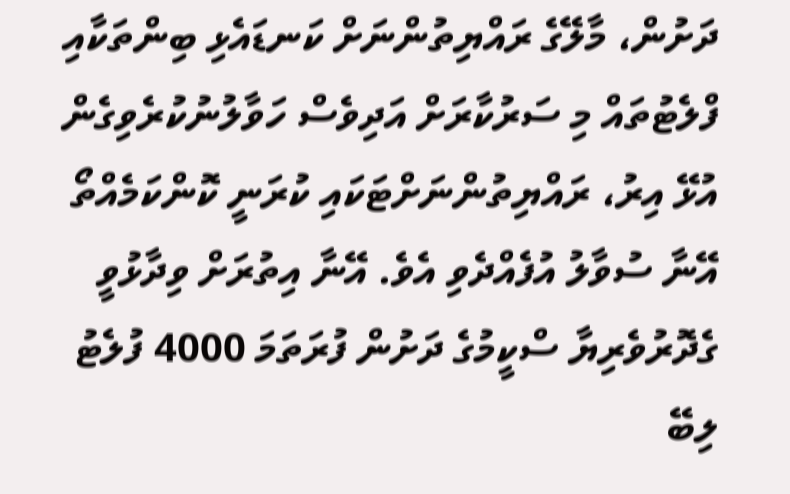ދަށުން، މާލޭގެ ރައްޔިތުންނަށް ކަނޑައެޅި ބިންތަކާއި ފްލެޓުތައް މި ސަރުކާރަށް އަދިވެސް ހަވާލުނުކުރެވިގެން އުޅޭ އިރު، ރައްޔިތުންނަށްޓަކައި ކުރަނީ ކޮންކަމެއްތޯ އޭނާ ސުވާލު އުފެއްދެވި އެވެ. އޭނާ އިތުރަށް ވިދާޅުވީ ގެދޮރުވެރިޔާ ސްކީމުގެ ދަށުން ފުރަތަމަ 4000 ފުލެޓު ލިބޭ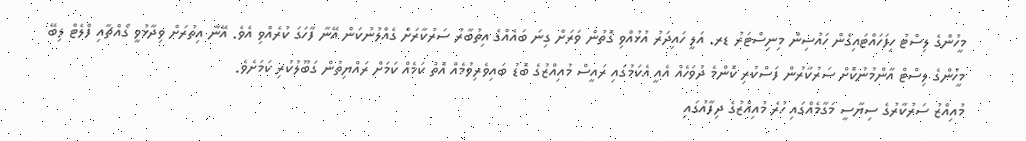މީހުންގެ ލިސްޓު ހިފަހައްޓައިގެން ހައުސިން މިނިސްޓަރު ޑރ. އަލީ ހައިދަރު އުޅުއްވި ގޮތުން ވަރަށް ގިނަ ބައެއްގެ އިތުބާރު ސަރުކާރަށް ގެއްލުނުކަން އޭނާ ފާހަގަ ކުރެއްވި އެވެ. އޭނާ އިތުރަށް ވިދާޅުވީ ގޯއްޗާއި ފްލެޓް ލިބޭ މީހުންގެ ލިސްޓް އާންމުނުކޮށް ސަރުކާރުން ފަސްކުރި ކޮންމެ ދުވަހެއް އެއީ އެކަމުގައި ރައީސް މުއިއްޒުގެ ބޮޑު ބައިވެރިވުމެއް އޮތް ކަމެއް ކަމަށް ރައްޔިތުން ގަބޫލުކުރި ކަމަށެވެ.
މުއިއްޒު ސަރުކާރުގެ ސިޔާސީ މަގާމެއްގައި ހުރެ މުއިއްޒުގެ ދިފާއުގައި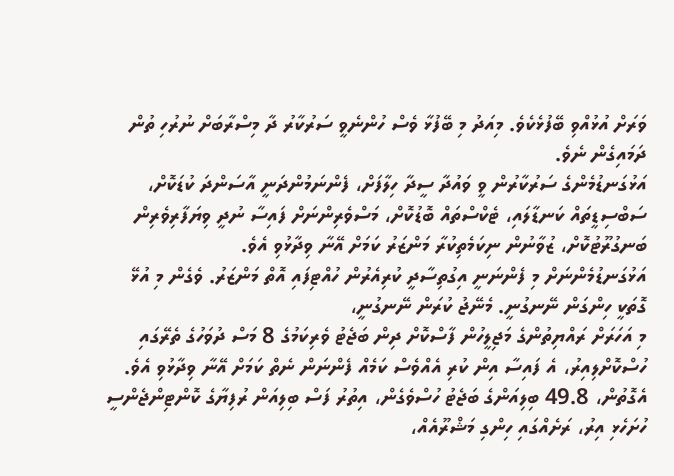ވަރަށް އުޅުއްވި ބޭފުޅެކެވެ. މިއަދު މި ބޭފުޅާ ވެސް ހުންނެވީ ސަރުކާރު ދާ މިސްރާބަށް ނުރުހި ތުން ދަމައިގެން ނެވެ.
އަޅުގަނޑުމެންގެ ސަރުކާރުން ވީ ވައުދާ ސީދާ ހިލާފަށް، ފެންނަމުންދަނީ އާސަންދަ ކުޑަކޮށް، ސަބްސިޑީތައް ކަނޑާލައި، ޓެކްސްތައް ބޮޑުކޮށް، މަސްވެރިންނަށް ފައިސާ ނުދީ ވިޔަފާރިވެރިން ބަނގުރޫޓުކޮށް، ޒުވާނުން ނިކަމެތިކުރާ މަންޒަރު ކަމަށް އޭނާ ވިދާޅުވި އެވެ.
އަޅުގަނޑުމެންނަށް މި ފެންނަނީ އިގުތިސާދީ ކުރިއެރުން ހުއްޓިފައި އޮތް މަންޒަރު. ވެގެން މި އުޅޭ ގޮތަކީ ހިންގަން ނޭނގުނީ. މެނޭޖު ކުރަން ނޭނގުނީ،
މި އަހަރަށް ރައްޔިތުންގެ މަޖިލީހުން ފާސްކޮށް ދިން ބަޖެޓު ވެރިކަމުގެ 8 މަސް ދުވަހުގެ ތެރޭގައި ހުސްކޮށްލިއިރު، އެ ފައިސާ އިން ކުރި އެއްވެސް ކަމެއް ފެންނަން ނެތް ކަމަށް އޭނާ ވިދާޅުވި އެވެ.
އެގޮތުން، 49.8 ބިލިއަންގެ ބަޖެޓު ހުސްވެގެން، އިތުރު ފަސް ބިލިއަން ރުފިޔާގެ ކޮންޓިންޖެންސީ ހުށަހެޅި އިރު، ރަށެއްގައި ހިންގި މަޝްރޫއެއް،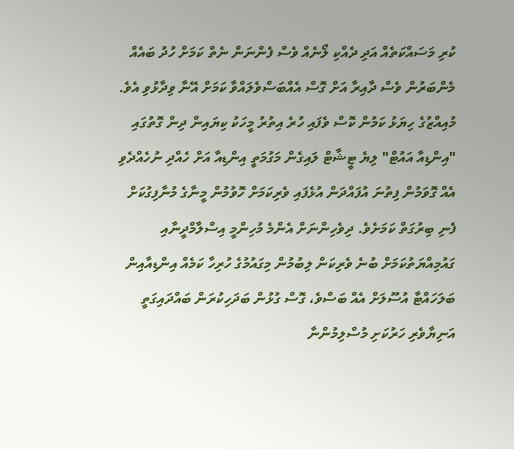ކުރި މަސައްކަތެއް އަދި ދެއްކި ލޯނެއް ވެސް ފެންނަން ނެތް ކަމަށް ހުދު ބައެއް މެންބަރުން ވެސް ދާއިރާ އަށް ގޮސް އެއްބަސްވެލައްވާ ކަމަށް އޭނާ ވިދާޅުވި އެވެ.
މުއިއްޒުގެ ހިޔަޅު ކަމުން ކޮސް ވެފައި ހުރެ އިތުރު މީހަކު ކިޔައިން ދިން ގޮތުގައި "އިންޑިއާ އައުޓް" ލިޔެ ޓީޝާޓް ލައިގެން މަގުމަތީ އިންޑިއާ އަށް ހެއްދި ނުހެއްދެވި އެއް ގޮވަމުން ފިތުނަ އުފައްދަން އުޅެފައި ވެރިކަމަށް ހޮވުމުން މީނާގެ މުނާފިގުކަށް ފެނި ބިރުގަތް ކަމަށެވެ. ދިވެހިންނަށް އެންމެ މުހިންމީ އިސްލާމްދީނާއި ގައުމިއްޔަތުކަމަށް ބުނެ ވެރިކަން ލިބުމުން މިގައުމުގެ ހުރިހާ ކަމެއް އިންޑިއާއިން ބަލަހައްޓާ އުސޫލަށް އެއް ބަސްވެ، ގޮސް ގުޅުން ބަދަހިކުރަން ބައްދައިގަތީ އަނިޔާވެރި ހަރުކަށި މުސްލިމުންނާ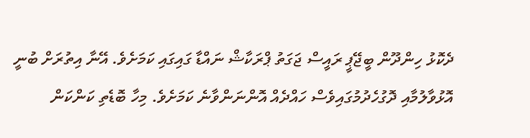ދެކޮޅު ހިންދޫން ބީޖޭޕީ ރައީސް ޖަގަތު ޕްރަކާޝް ނައްޑާ ގައިގައި ކަމަށެވެ. އޭނާ އިތުރަށް ބުނީ އޮޅުވާލުމާއި ދޮގުހެދުމުގައިވެސް ހައްދެއް އޮންނަންވާނެ ކަމަށެވެ. މިހާ ބޮޑެތި ކަންކަން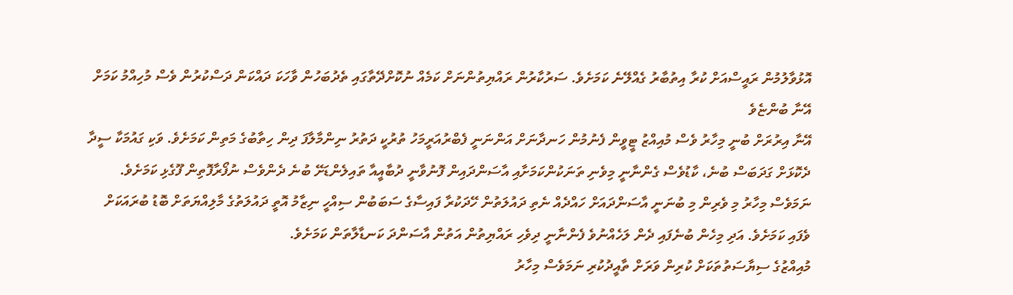އޮޅުވާލުމުން ރައީސްއަށް ކުރާ އިތުބާރު ގެއްލޭނެ ކަމަށެވެ. ސަރުކާރުން ރައްޔިތުންނަށް ކަމެއް ނުކޮށްދޭތާގައި ތެދުބަހުން ވާހަކަ ދައްކަން ދަސްކުރުން ވެސް މުހިއްމު ކަމަށް އޭނާ ބުންޏެވެ
އޭނާ އިރުރަށް ބުނީ މިހާރު ވެސް މުއިއްޒު ޓީވީން ފެނުމުން ހަނދާނަށް އަންނަނީ ފެބްރުއަރީމަހު ތުރުކީ ދަތުރު ނިންމާލާފަ ދިން ހިތާބުގެ މަތިން ކަމަށެވެ. ވަކި ގައުމަކާ ސީދާ ދެކޮޅަށް ގަދަބަސް ބުނެ، ކާޑުވެސް ގެންނާނީ މިވެނި ތަނަކުންކަމަށާއި އާސަންދައިން ފޮނުވާނީ ދުބާއީއާ ތައިލެންޑަށޭ ބުނެ ދެންވެސް ނުފޯރާފޮތިން ފޫގެޅި ކަމަށެވެ. ނަމަވެސް މިހާރު މި ވެރިން މި ބުނަނީ އާސަންދައަށް ހައްދެއް ނެތި ދައުލަތުން ހޭދަކުރާ ފައިސާގެ ސަބަބުން ސިއްހީ ނިޒާމު އޮތީ ދައުލަތުގެ މާލިއްޔަތަށް ބޮޑު ބުރައަކަށް ވެފައި ކަމަށެވެ. އަދި މިހެން ބުނެފައި ދެން ލަހެއްނުވެ ފެންނާނީ ދިވެހި ރައްޔިތުން އަތުން އާސަންދަ ކަނޑާލާތަން ކަމަށެވެ.
މުއިއްޒުގެ ސިޔާސަތުތަކަށް ކުރިން ވަރަށް ތާއީދުކުރި ނަމަވެސް މިހާރު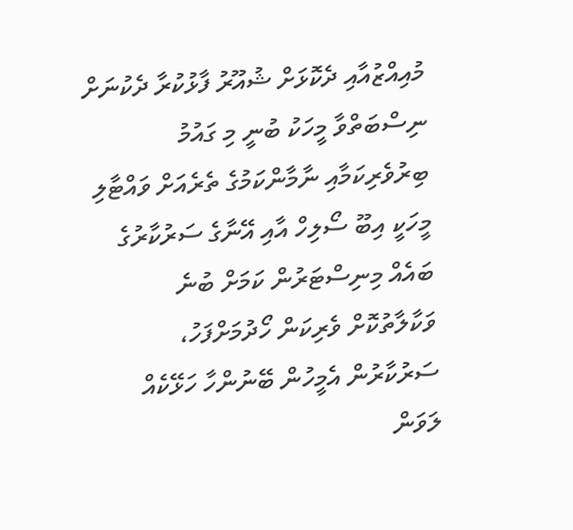މުއިއްޒުއާއި ދެކޮޅަށް ޝުއޫރު ފާޅުކުރާ ދެކުނަށް ނިސްބަތްވާ މީހަކު ބުނީ މި ގައުމު ބިރުވެރިކަމާއި ނާމާންކަމުގެ ތެރެއަށް ވައްޓާލި މީހަކީ އިބޫ ސޯލިހް އާއި އޭނާގެ ސަރުކާރުގެ ބައެއް މިނިސްޓަރުން ކަމަށް ބުނެ ވަކާލާތުކޮށް ވެރިކަން ހޯދުމަށްފަހު، ސަރުކާރުން އެމީހުން ބޭނުންހާ ހަޅޭކެއް ލަވަން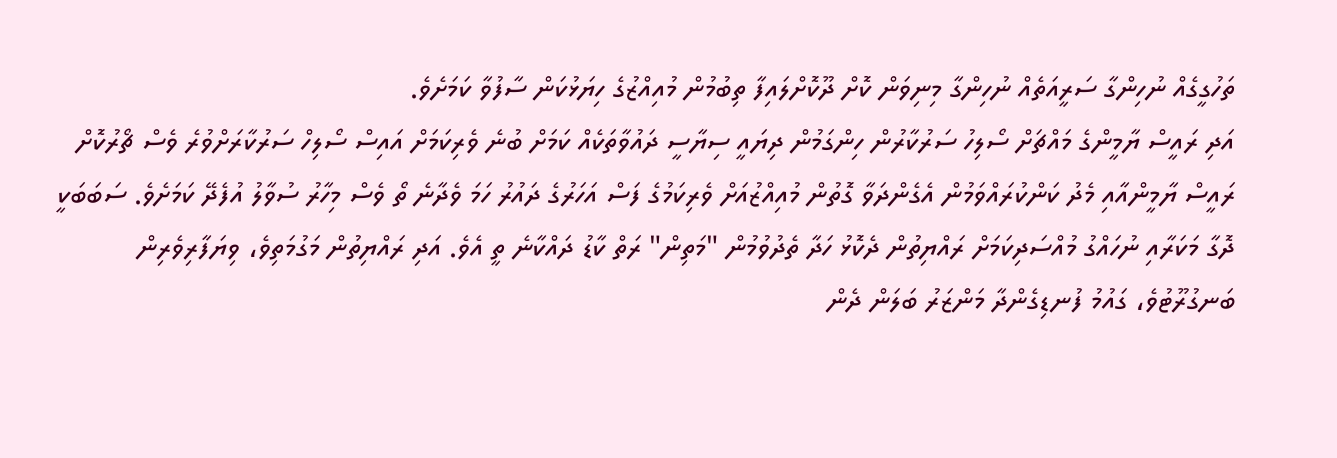ތަހުގީގެއް ނުހިންގާ ސަރީއަތެއް ނުހިންގާ މިނިވަން ކޮށް ދޫކޮށްލައިފާ ތިބުމުން މުއިއްޒުގެ ހިޔަޅުކަން ސާފުވާ ކަމަށެވެ.
އަދި ރައީސް ޔާމީންގެ މައްޗަށް ސޯލިހު ސަރުކާރުން ހިންގަމުން ދިޔައީ ސިޔާސީ ދައުވާތަކެއް ކަމަށް ބުނެ ވެރިކަމަށް އައިސް ސޯލިހް ސަރުކާރަށްވުރެ ވެސް ޗޯރުކޮށް ރައީސް ޔާމީންއާއި މެދު ކަންކުރައްވަމުން އެގެންދަވާ ގޮތުން މުއިއްޒުއަށް ވެރިކަމުގެ ފަސް އަހަރުގެ ދައުރު ހަމަ ވެދާނެ ތޯ ވެސް މިހާރު ސުވާލު އުފެދޭ ކަމަށެވެ. ސަބަބަކީ ދޮގާ މަކަރާއި ނުހައްގު މުއްސަދިކަމަށް ރައްޔިތުން ދެކޮޅު ހަދާ ތެދުވުމުން "މަތިން" ރަތް ކާޑު ދައްކާނެ ތީ އެވެ. އަދި ރައްޔިތުން މަގުމަތިވެ، ވިޔަފާރިވެރިން ބަނގުރޫޓުވެ، ގައުމު ފުނޑިގެންދާ މަންޒަރު ބަލަން ދެން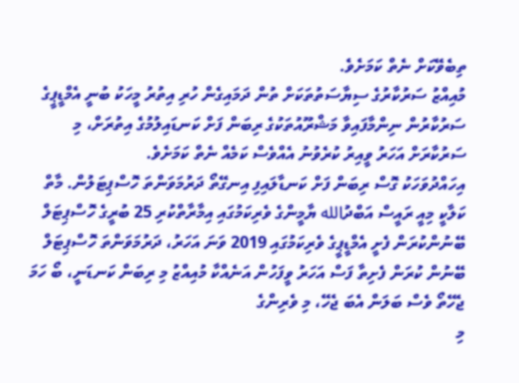ތިބެވޭކަށް ނެތް ކަމަށެވެ.
މުއިއްޒު ސަރުކާރުގެ ސިޔާސަތުތަކަށް ތުން ދަމައިގެން ހުރި އިތުރު މީހަކު ބުނީ އެމްޑީޕީގެ ސަރުކާރުން ނިންމާފައިވާ މަޝްރޫއުތަކުގެ ރިބަން ފަށް ކަނޑައިލުމުގެ އިތުރަށް، މި ސަރުކާރަށް އަހަރު ވީއިރު ކުރެވުނު އެއްވެސް ކަމެއް ނެތް ކަމަށެވެ.
އިހައްދުވަހަކު ގޮސް ރިބަން ފަށް ކަނޑާލައިފި އިނގޭތޯ ދަރުމަވަންތަ ހޮސްޕިޓަލުން. މާތް ކަލާކީ މިއީ ރައީސް އަބްދުالله ޔާމީންގެ ވެރިކަމުގައި އިމާރާތްކުރި 25 ބުރީގެ ހޮސްޕިޓަލް ބޭނުންކުރަން ފެށީ އެމްޑީޕީގެ ވެރިކަމުގައި 2019 ވަނަ އަހަރު، ދަރުމަވަންތަ ހޮސްޕިޓަލް ބޭނުން ކުރަން ފެށިތާ ފަސް އަހަރު ވީފަހުން އަނެއްކާ މުއިއްޒު މި ރިބަން ކަނޑަނީ، ބޯ ހަމަ ޖެހޭތޯ ވެސް ބަލަން އެބަ ޖެހޭ، މި ވެރިންގެ
މި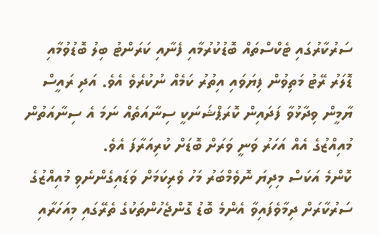ސަރުކާރުގައި ޓެކްސްތައް ބޮޑުކުރުމާއި ފެނާއި ކަރަންޓު ބިލު ބޮޑުވުމާއި ޑޮލަރު ރޭޓު މަތިވުން ފިޔަވައި އިތުރު ކަމެއް ނުކުރެވެ އެވެ. އަދި ރައީސް ޔާމީން ވިދާޅުވާ ފަދައިން ކޮރަޕްޝަނަކީ ސިނާއަތެއް ނަމަ އެ ސިނާއަތުން މުއިއްޒުގެ އެއް އަހަރު ވަނީ ވަރަށް ބޮޑަށް ކުރިއަރާފަ އެވެ.
ކޮންމެ އަކަސް މިދިޔަ ނޮވެމްބަރު މަހު ވެރިކަމަށް ވަޑައިގެންނެވި މުއިއްޒުގެ ސަރުކާރަށް ދިމާވެފައިވާ އެންމެ ބޮޑު ގޮންޖެހުންތަކުގެ ތެރޭގައި މިއަހަރާއި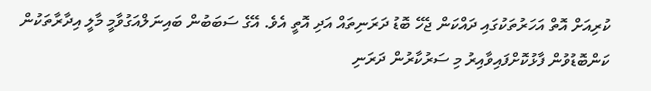ކުރިއަށް އޮތް އަހަރުތަކުގައި ދައްކަން ޖެހޭ ބޮޑު ދަރަނިތައް އަދި އޮތީ އެވެ. އޭގެ ސަބަބުން ބައިނަލްއަގުވާމީ މާލީ އިދާރާތަކުން ކަންބޮޑުވުން ފާޅުކޮށްފައިވާއިރު މި ސަރުކާރުން ދަރަނި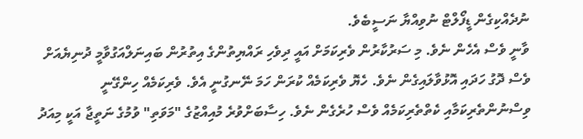ނުދެއްކިގެން ޑީފޯލްޓް ނުވިއްޔާ ނަސީބެވެ.
ވާނީ ވެސް އެހެން ނެވެ. މި ސަރުކާރުން ވެރިކަމަށް އައީ ދިވެހި ރައްޔިތުންގެ އިތުރުން ބައިނަލްއަގުވާމީ ދުނިޔެއަށް ވެސް ދޮގު ހަދައި އޮޅުވާލައިގެން ނެވެ. ހެޔޮ ވެރިކަމެއް ކުރަން ހަމަ ނޭނގުނީ އެވެ. ވެރިކަމެއް ހިންގޭނީ ވިސްނުންތެރިކަމާއި ކެތްތެރިކަމެއް ވެސް ހުރެގެން ނެވެ. ހިސާބަށްވުރެ މުއިއްޒުގެ "މަވަތި" ވުމުގެ ނަތީޖާ އަކީ މިއަދު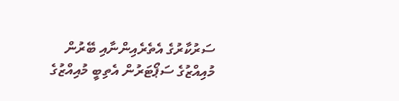ސަރުކާރުގެ އެތެރެއިންނާއި ބޭރުން މުއިއްޒުގެ ސަޕޯޓަރުން އެތިބީ މުއިއްޒުގެ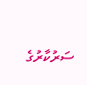ސަރުކާރުގެ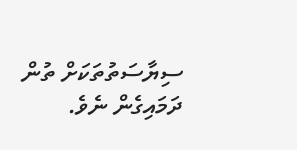ސިޔާސަތުތަކަށް ތުން ދަމައިގެން ނެވެ.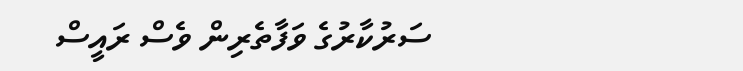ސަރުކާރުގެ ވަފާތެރިން ވެސް ރައީސް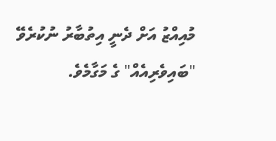މުއިއްޒު އަށް ދެނީ އިތުބާރު ނުކުރެވޭ "ބައިވެރިއެއް" ގެ މަގާމެވެ.